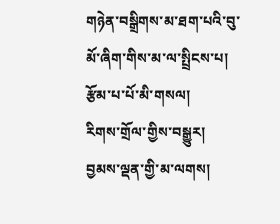གཉེན་བསྒྲིགས་མ་ཐག་པའི་བུ་མོ་ཞིག་གིས་མ་ལ་སྤྲིངས་པ།
རྩོམ་པ་པོ་མི་གསལ།
རིགས་གྲོལ་གྱིས་བསྒྱུར།
བྱམས་ལྡན་གྱི་མ་ལགས།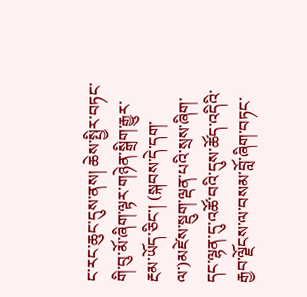ང་རང་ཆུང་དུས་ནས། ཆེས་སྤྱིར་བཏང་གི་བུ་མོ་ཞིག་ལྟར་གཉེན་སྒྲིག་རྒྱུར་རྔམ་ཡོད་ཅིང་། (སྐབས་དེ་དག་ལ་)མཛེས་སྡུག་ལྡན་པའི་སྲས་ཞིག་དང་ལྷན་དུ་འཚོ་བའི་དུས་ཚོད་འདིའི་རྒྱབ་ལྗོངས་ལ་བསམ་བློ་ཞིག་བཏང་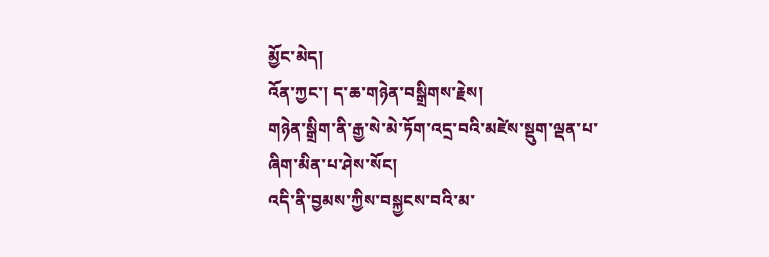མྱོང་མེད།
འོན་ཀྱང་། ད་ཆ་གཉེན་བསྒྲིགས་རྗེས།
གཉེན་སྒྲིག་ནི་རྒྱ་སེ་མེ་ཏོག་འདྲ་བའི་མཛེས་སྡུག་ལྡན་པ་ཞིག་མིན་པ་ཤེས་སོང།
འདི་ནི་བྱམས་ཀྱིས་བསྐྱངས་བའི་མ་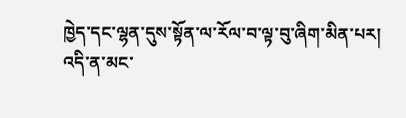ཁྱེད་དང་ལྷན་དུས་སྟོན་ལ་རོལ་བ་ལྟ་བུ་ཞིག་མིན་པར།
འདི་ན་མང་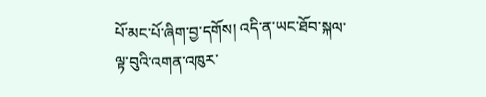པོ་མང་པོ་ཞིག་བྱ་དགོས། འདི་ན་ཡང་ཐོབ་སྐལ་ལྟ་བུའི་འགན་འཁུར་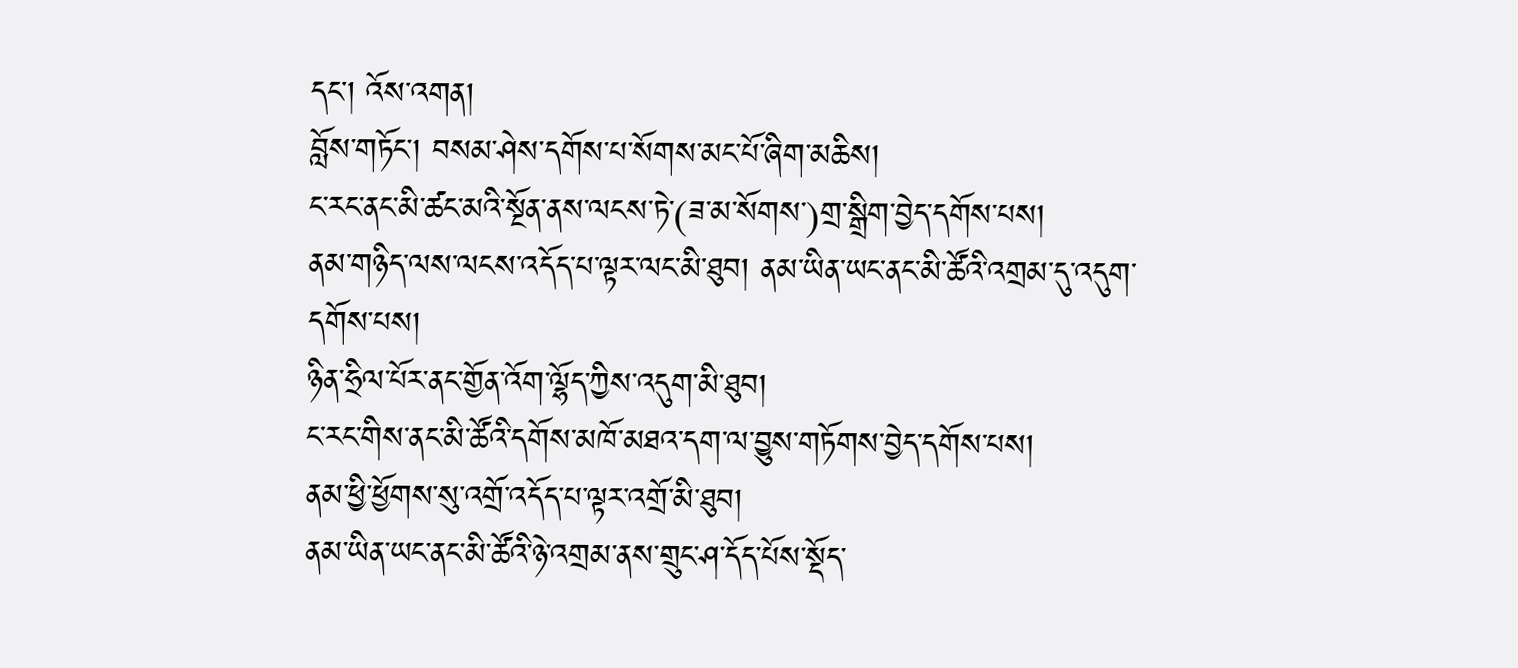དང་། འོས་འགན།
བློས་གཏོང་། བསམ་ཤེས་དགོས་པ་སོགས་མང་པོ་ཞིག་མཆིས།
ང་རང་ནང་མི་ཚང་མའི་སྔོན་ནས་ལངས་ཏེ་(ཟ་མ་སོགས་)གྲ་སྒྲིག་བྱེད་དགོས་པས།
ནམ་གཉིད་ལས་ལངས་འདོད་པ་ལྟར་ལང་མི་ཐུབ། ནམ་ཡིན་ཡང་ནང་མི་ཚོའི་འགྲམ་དུ་འདུག་དགོས་པས།
ཉིན་ཧྲིལ་པོར་ནང་གྱོན་འོག་ལྷོད་ཀྱིས་འདུག་མི་ཐུབ།
ང་རང་གིས་ནང་མི་ཚོའི་དགོས་མཁོ་མཐའ་དག་ལ་བྱུས་གཏོགས་བྱེད་དགོས་པས།
ནམ་ཕྱི་ཕྱོགས་སུ་འགྲོ་འདོད་པ་ལྟར་འགྲོ་མི་ཐུབ།
ནམ་ཡིན་ཡང་ནང་མི་ཚོའི་ཉེ་འགྲམ་ནས་གྲུང་ཤ་དོད་པོས་སྡོད་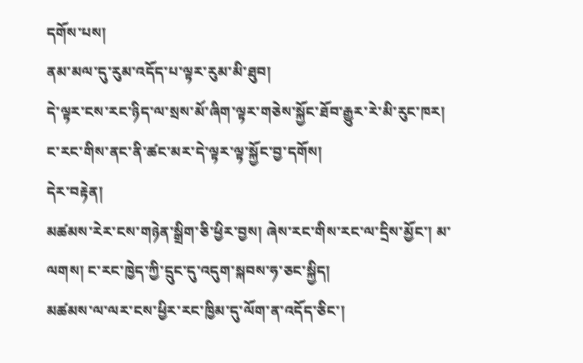དགོས་པས།
ནམ་མལ་དུ་རུམ་འདོད་པ་ལྟར་རུམ་མི་ཐུབ།
དེ་ལྟར་ངས་རང་ཉིད་ལ་སྲས་མོ་ཞིག་ལྟར་གཅེས་སྐྱོང་ཐོབ་རྒྱུར་རེ་མི་རུང་ཁར།
ང་རང་གིས་ནང་ནི་ཚང་མར་དེ་ལྟར་ལྟ་སྐྱོང་བྱ་དགོས།
དེར་བརྟེན།
མཚམས་རེར་ངས་གཉེན་སྒྲིག་ཅི་ཕྱིར་བྱས། ཞེས་རང་གིས་རང་ལ་དྲིས་མྱོང་། མ་ལགས། ང་རང་ཁྱེད་ཀྱི་དྲུང་དུ་འདུག་སྐབས་ཧ་ཅང་སྐྱིད།
མཚམས་ལ་ལར་ངས་ཕྱིར་རང་ཁྱིམ་དུ་ལོག་ན་འདོད་ཅིང་།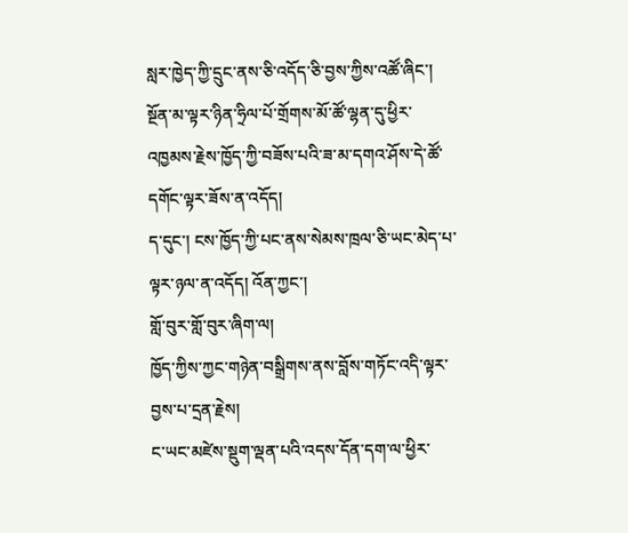སླར་ཁྱེད་ཀྱི་དྲུང་ནས་ཅི་འདོད་ཅི་བྱས་ཀྱིས་འཚོ་ཞིང་།
སྔོན་མ་ལྟར་ཉིན་ཧྲིལ་པོ་གྲོགས་མོ་ཚོ་ལྷན་དུ་ཕྱིར་འཁྱམས་རྗེས་ཁྱོད་ཀྱི་བཟོས་པའི་ཟ་མ་དགའ་ཤོས་དེ་ཚོ་དགོང་ལྟར་ཟོས་ན་འདོད།
ད་དུང་། ངས་ཁྱོད་ཀྱི་པང་ནས་སེམས་ཁྲལ་ཅི་ཡང་མེད་པ་ལྟར་ཉལ་ན་འདོད། འོན་ཀྱང་།
གློ་བུར་གློ་བུར་ཞིག་ལ།
ཁྱོད་ཀྱིས་ཀྱང་གཉེན་བསྒྲིགས་ནས་བློས་གཏོང་འདི་ལྟར་བྱས་པ་དྲན་རྗེས།
ང་ཡང་མཛེས་སྡུག་ལྡན་པའི་འདས་དོན་དག་ལ་ཕྱིར་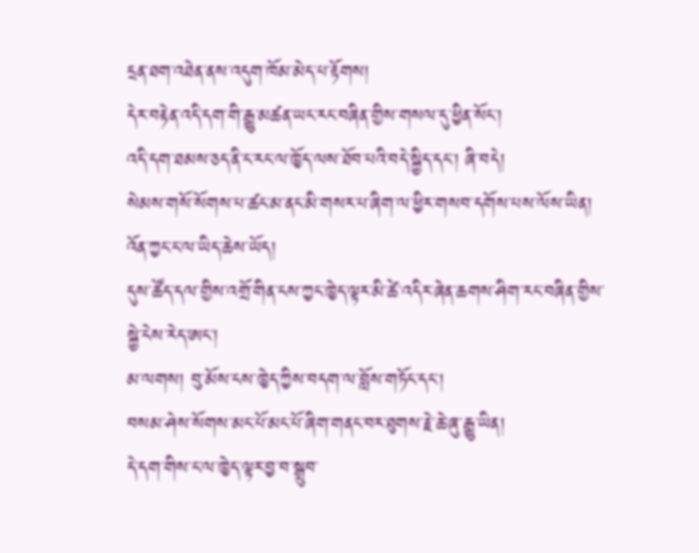དྲན་ཐག་འཐེན་ནས་འདུག་ཁོམ་མེད་པ་རྟོགས།
དེར་བརྟེན་འདི་དག་གི་རྒྱུ་མཚན་ཡང་རང་བཞིན་གྱིས་གསལ་དུ་ཕྱིན་སོང་།
འདི་དག་ཐམས་ཅད་ནི་ང་རང་ལ་ཁྱོད་ལས་ཐོབ་པའི་བདེ་སྐྱིད་དང་། ཞི་བདེ།
སེམས་གསོ་སོགས་པ་ཚང་མ་ནང་མི་གསར་པ་ཞིག་ལ་ཕྱིར་གསབ་དགོས་པས་ལོས་ཡིན།
འོན་ཀྱང་ང་ལ་ཡིད་ཆེས་ཡོད།
དུས་ཚོད་དལ་གྱིས་འགྲོ་གིན་ངས་ཀྱང་ཁྱེད་ལྟར་མི་ཚེ་འདིར་ཞེན་ཆགས་ཤིག་རང་བཞིན་གྱིས་སྐྱེ་ངེས་རེད་ཨང་།
མ་ལགས། བུ་མོས་ངས་ཁྱེད་ཀྱིས་བདག་ལ་བློས་གཏོང་དང་།
བསམ་ཤེས་སོགས་མང་པོ་མང་པོ་ཞིག་གནང་བར་ཐུགས་རྗེ་ཆེ་ཞུ་རྒྱུ་ཡིན།
དེ་དག་གིས་ང་ལ་ཁྱེད་ལྟར་བྱ་བ་སྒྲུབ་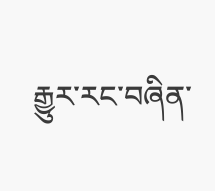རྒྱུར་རང་བཞིན་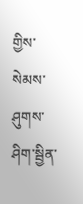གྱིས་སེམས་ཤུགས་ཤིག་སྦྱིན་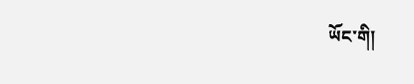ཡོང་གི།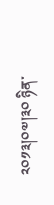༢༠༡༣།༠༧།༣༠ ཉིན་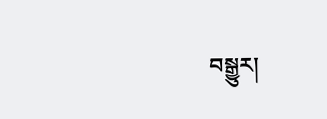བསྒྱུར།